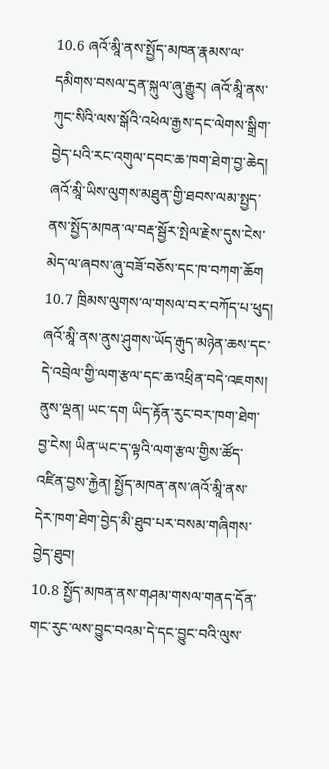10.6 ཞའོ་མཱི་ནས་སྤྱོད་མཁན་རྣམས་ལ་དམིགས་བསལ་དྲན་སྐུལ་ཞུ་རྒྱུར། ཞའོ་མཱི་ནས་ཀུང་སིའི་ལས་སྒོའི་འཕེལ་རྒྱས་དང་ལེགས་སྒྲིག་བྱེད་པའི་རང་འགུལ་དབང་ཆ་ཁག་ཐེག་བྱ་ཆེད། ཞའོ་མཱི་ཡིས་ལུགས་མཐུན་གྱི་ཐབས་ལམ་སྤྱད་ནས་སྤྱོད་མཁན་ལ་བརྡ་སྦྱོར་སྤེལ་རྗེས་དུས་ངེས་མེད་ལ་ཞབས་ཞུ་བཟོ་བཅོས་དང་ཁ་བཀག་ཆོག
10.7 ཁྲིམས་ལུགས་ལ་གསལ་བར་བཀོད་པ་ཕུད། ཞའོ་མཱི་ནས་ནུས་ཤུགས་ཡོད་རྒུད་མཉེན་ཆས་དང་དེ་འབྲེལ་གྱི་ལག་རྩལ་དང་ཆ་འཕྲིན་བདེ་འཇགས། ནུས་ལྡན། ཡང་དག ཡིད་རྟོན་རུང་བར་ཁག་ཐེག་བྱ་ངེས། ཡིན་ཡང་ད་ལྟའི་ལག་རྩལ་གྱིས་ཚོད་འཛིན་བྱས་རྐྱེན། སྤྱོད་མཁན་ནས་ཞའོ་མཱི་ནས་དེར་ཁག་ཐེག་བྱེད་མི་ཐུབ་པར་བསམ་གཞིགས་བྱེད་ཐུབ།
10.8 སྤྱོད་མཁན་ནས་གཤམ་གསལ་གནད་དོན་གང་རུང་ལས་བྱུང་བའམ་དེ་དང་བྱུང་བའི་ལུས་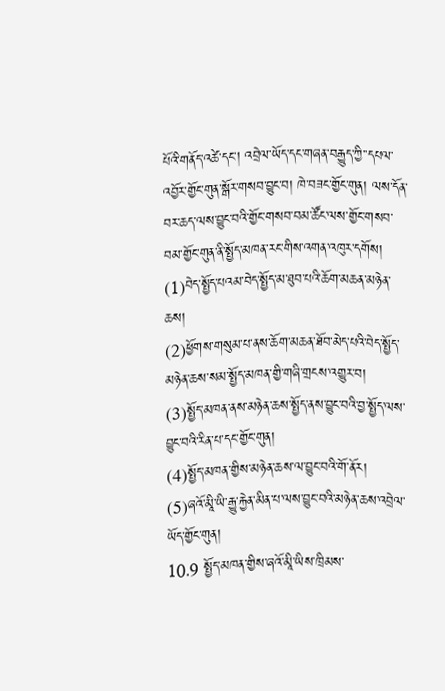པོའི་གནོད་འཚེ་དང་། འབྲེལ་ཡོད་དང་གཞན་བརྒྱུད་ཀྱི་་དཔལ་འབྱོར་གྱོང་གུན་སྒོར་གསབ་བྱུང་བ། ཁེ་བཟང་གྱོང་གུན། ལས་དོན་བར་ཆད་ལས་བྱུང་བའི་གྱོང་གསབ་བམ་ཚོང་ལས་གྱོང་གསབ་བམ་གྱོང་གུན་ནི་སྤྱོད་མཁན་རང་གིས་འགན་འཁུར་དགོས།
(1)བེད་སྤྱོད་པའམ་བེད་སྤྱོད་མ་ཐུབ་པའི་ཆོག་མཆན་མཉེན་ཆས།
(2)ཕྱོགས་གསུམ་པ་ནས་ཆོག་མཆན་ཐོབ་མེད་པའི་བེད་སྤྱོད་མཉེན་ཆས་སམ་སྤྱོད་མཁན་གྱི་གཞི་གྲངས་འགྱུར་བ།
(3)སྤྱོད་མཁན་ནས་མཉེན་ཆས་སྤྱོད་ནས་བྱུང་བའི་བྱ་སྤྱོད་ལས་བྱུང་བའི་རིན་པ་དང་གྱོང་གུན།
(4)སྤྱོད་མཁན་གྱིས་མཉེན་ཆས་ལ་བྱུང་བའི་གོ་ནོར།
(5)ཞའོ་མཱི་ཡི་རྒྱུ་རྐྱེན་མིན་པ་ལས་བྱུང་བའི་མཉེན་ཆས་འབྲེལ་ཡོད་གྱོང་གུན།
10.9 སྤྱོད་མཁན་གྱིས་ཞའོ་མཱི་ཡིས་ཁྲིམས་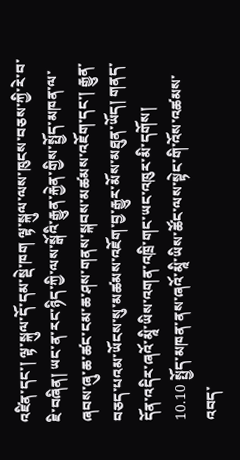འཛིན་དང་། ལྟ་སྐུལ་དོ་དམ་སྡེ་ཁག ལྟ་སྐུལ་ལས་ཁུངས་བཅས་ཀྱི་རེ་བ་ཇི་བཞིན། ཡང་ན་རང་ཉིད་ཀྱི་ལས་སྒོའི་རྒྱུན་རྐྱེན་གྱིས་སྤྱོད་མཁན་ལ་ཞབས་ཞུ་ཆ་ཚང་ངམ་ཆ་ཤས་གནས་སྐབས་མཚམས་འཇོག་དང་། རྒྱུན་བཅད་པའམ་ཡོངས་སུ་མཚམས་འཇོག་བྱ་རྒྱུར་མོས་མཐུན་ཡོད། གནད་དོན་འདིར་ཞའོ་མཱི་ཡིས་འགན་འཁྲི་གང་ཡང་འཁུར་མི་དགོས།
10.10 སྤྱོད་མཁན་ནས་ཞའོ་མཱི་ཡིས་ཚོང་ལས་སྟེང་གི་འོས་འཚམས་འབད་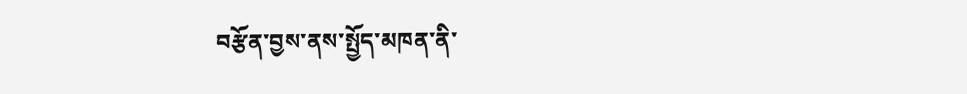བརྩོན་བྱས་ནས་སྤྱོད་མཁན་ནི་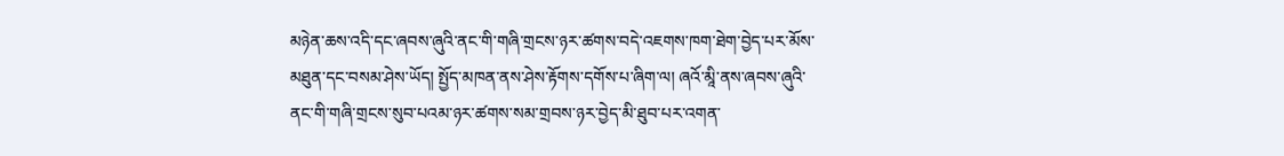མཉེན་ཆས་འདི་དང་ཞབས་ཞུའི་ནང་གི་གཞི་གྲངས་ཉར་ཚགས་བདེ་འཇགས་ཁག་ཐེག་བྱེད་པར་མོས་མཐུན་དང་བསམ་ཤེས་ཡོད། སྤྱོད་མཁན་ནས་ཤེས་རྟོགས་དགོས་པ་ཞིག་ལ། ཞའོ་མཱི་ནས་ཞབས་ཞུའི་ནང་གི་གཞི་གྲངས་སུབ་པའམ་ཉར་ཚགས་སམ་གྲབས་ཉར་བྱེད་མི་ཐུབ་པར་འགན་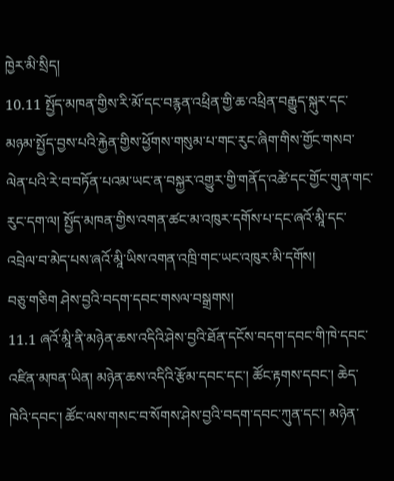ཁྱེར་མི་སྲིད།
10.11 སྤྱོད་མཁན་གྱིས་རི་མོ་དང་བརྙན་འཕྲིན་གྱི་ཆ་འཕྲིན་བརྒྱུད་སྐུར་དང་མཉམ་སྤྱོད་བྱས་པའི་རྐྱེན་གྱིས་ཕྱོགས་གསུམ་པ་གང་རུང་ཞིག་གིས་གྱོང་གསབ་ལེན་པའི་རེ་བ་བཏོན་པའམ་ཡང་ན་བསྐྱར་འགྱུར་གྱི་གནོད་འཚེ་དང་གྱོང་གུན་གང་རུང་དག་ལ། སྤྱོད་མཁན་གྱིས་འགན་ཚང་མ་འཁུར་དགོས་པ་དང་ཞའོ་མཱི་དང་འབྲེལ་བ་མེད་པས་ཞའོ་མཱི་ཡིས་འགན་འཁྲི་གང་ཡང་འཁུར་མི་དགོས།
བཅུ་གཅིག ཤེས་བྱའི་བདག་དབང་གསལ་བསྒྲགས།
11.1 ཞའོ་མཱི་ནི་མཉེན་ཆས་འདིའི་ཤེས་བྱའི་ཐོན་དངོས་བདག་དབང་གི་ཁེ་དབང་འཛིན་མཁན་ཡིན། མཉེན་ཆས་འདིའི་རྩོམ་དབང་དང་། ཚོང་རྟགས་དབང་། ཆེད་ཁེའི་དབང་། ཚོང་ལས་གསང་བ་སོགས་ཤེས་བྱའི་བདག་དབང་ཀུན་དང་། མཉེན་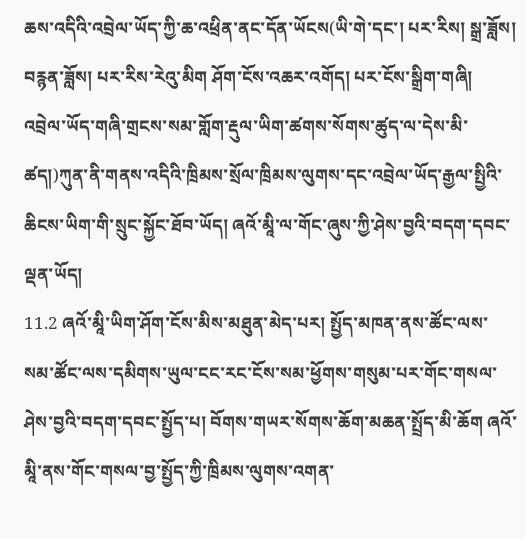ཆས་འདིའི་འབྲེལ་ཡོད་ཀྱི་ཆ་འཕྲིན་ནང་དོན་ཡོངས(ཡི་གེ་དང་། པར་རིས། སྒྲ་ཟློས། བརྙན་ཟློས། པར་རིས་རེའུ་མིག ཤོག་ངོས་འཆར་འགོད། པར་ངོས་སྒྲིག་གཞི། འབྲེལ་ཡོད་གཞི་གྲངས་སམ་གློག་རྡུལ་ཡིག་ཚགས་སོགས་ཚུད་ལ་དེས་མི་ཚད།)ཀུན་ནི་གནས་འདིའི་ཁྲིམས་སྲོལ་ཁྲིམས་ལུགས་དང་འབྲེལ་ཡོད་རྒྱལ་སྤྱིའི་ཆིངས་ཡིག་གི་སྲུང་སྐྱོང་ཐོབ་ཡོད། ཞའོ་མཱི་ལ་གོང་ཞུས་ཀྱི་ཤེས་བྱའི་བདག་དབང་ལྡན་ཡོད།
11.2 ཞའོ་མཱི་ཡིག་ཤོག་ངོས་མིས་མཐུན་མེད་པར། སྤྱོད་མཁན་ནས་ཚོང་ལས་སམ་ཚོང་ལས་དམིགས་ཡུལ་ངང་རང་ངོས་སམ་ཕྱོགས་གསུམ་པར་གོང་གསལ་ཤེས་བྱའི་བདག་དབང་སྤྱོད་པ། བོགས་གཡར་སོགས་ཆོག་མཆན་སྤྲོད་མི་ཆོག ཞའོ་མཱི་ནས་གོང་གསལ་བྱ་སྤྱོད་ཀྱི་ཁྲིམས་ལུགས་འགན་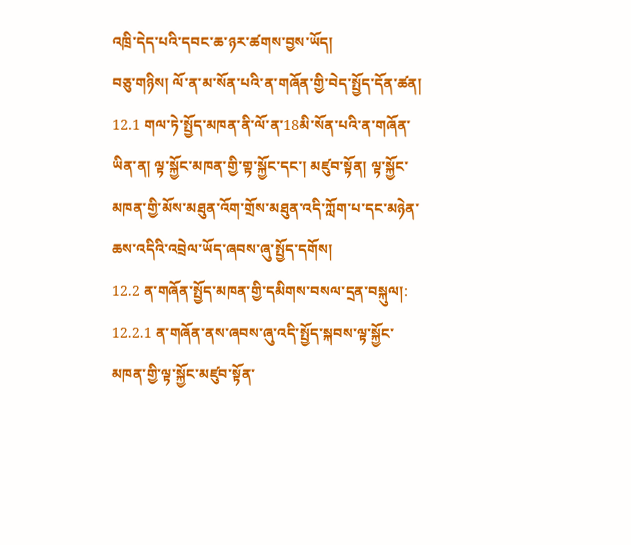འཁྲི་དེད་པའི་དབང་ཆ་ཉར་ཚགས་བྱས་ཡོད།
བཅུ་གཉིས། ལོ་ན་མ་སོན་པའི་ན་གཞོན་གྱི་བེད་སྤྱོད་དོན་ཚན།
12.1 གལ་ཏེ་སྤྱོད་མཁན་ནི་ལོ་ན་18མི་སོན་པའི་ན་གཞོན་ཡིན་ན། ལྟ་སྐྱོང་མཁན་གྱི་གྟ་སྐྱོང་དང་། མཛུབ་སྟོན། ལྟ་སྐྱོང་མཁན་གྱི་མོས་མཐུན་འོག་གྲོས་མཐུན་འདི་ཀློག་པ་དང་མཉེན་ཆས་འདིའི་འབྲེལ་ཡོད་ཞབས་ཞུ་སྤྱོད་དགོས།
12.2 ན་གཞོན་སྤྱོད་མཁན་གྱི་དམིགས་བསལ་དྲན་བསྐུལ།:
12.2.1 ན་གཞོན་ནས་ཞབས་ཞུ་འདི་སྤྱོད་སྐབས་ལྟ་སྐྱོང་མཁན་གྱི་ལྟ་སྐྱོང་མཛུབ་སྟོན་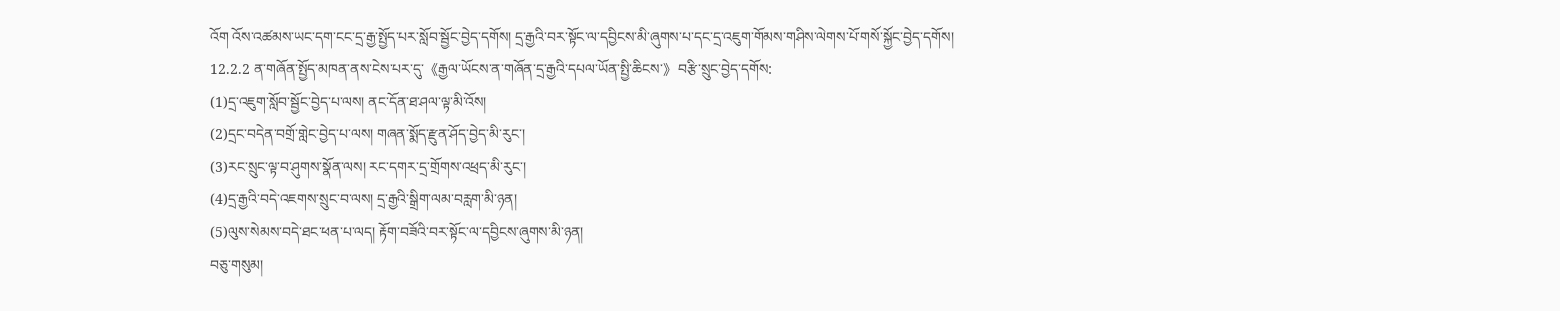འོག འོས་འཚམས་ཡང་དག་ངང་དྲ་རྒྱ་སྤྱོད་པར་སློབ་སྦྱོང་བྱེད་དགོས། དྲ་རྒྱའི་བར་སྟོང་ལ་དབྱིངས་མི་ཞུགས་པ་དང་དྲ་འཇུག་གོམས་གཤིས་ལེགས་པོ་གསོ་སྐྱོང་བྱེད་དགོས།
12.2.2 ན་གཞོན་སྤྱོད་མཁན་ནས་ངེས་པར་དུ་《རྒྱལ་ཡོངས་ན་གཞོན་དྲ་རྒྱའི་དཔལ་ཡོན་སྤྱི་ཆིངས་》བརྩི་སྲུང་བྱེད་དགོས:
(1)དྲ་འཇུག་སློབ་སྦྱོང་བྱེད་པ་ལས། ནང་དོན་ཐ་ཤལ་ལྟ་མི་འོས།
(2)དྲང་བདེན་བགྲོ་གླེང་བྱེད་པ་ལས། གཞན་སྨོད་རྫུན་ཤོད་བྱེད་མི་རུང་།
(3)རང་སྲུང་ལྟ་བ་ཤུགས་སྣོན་ལས། རང་དགར་དྲ་གྲོགས་འཕྲད་མི་རུང་།
(4)དྲ་རྒྱའི་བདེ་འཇགས་སྲུང་བ་ལས། དྲ་རྒྱའི་སྒྲིག་ལམ་བརླག་མི་ཉན།
(5)ལུས་སེམས་བདེ་ཐང་ཕན་པ་ལད། རྟོག་བཟོའི་བར་སྟོང་ལ་དབྱིངས་ཞུགས་མི་ཉན།
བཅུ་གསུམ།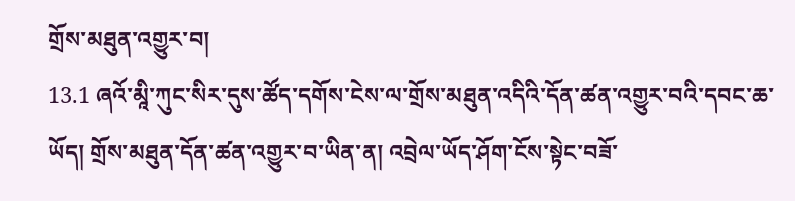གྲོས་མཐུན་འགྱུར་བ།
13.1 ཞའོ་མཱི་ཀུང་སིར་དུས་ཚོད་དགོས་ངེས་ལ་གྲོས་མཐུན་འདིའི་དོན་ཚན་འགྱུར་བའི་དབང་ཆ་ཡོད། གྲོས་མཐུན་དོན་ཚན་འགྱུར་བ་ཡིན་ན། འབྲེལ་ཡོད་ཤོག་ངོས་སྟེང་བཟོ་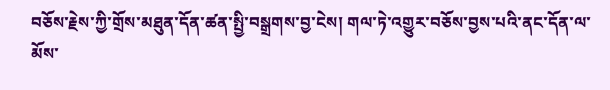བཅོས་རྗེས་ཀྱི་གྲོས་མཐུན་དོན་ཚན་སྤྱི་བསྒྲགས་བྱ་ངེས། གལ་ཏེ་འགྱུར་བཅོས་བྱས་པའི་ནང་དོན་ལ་མོས་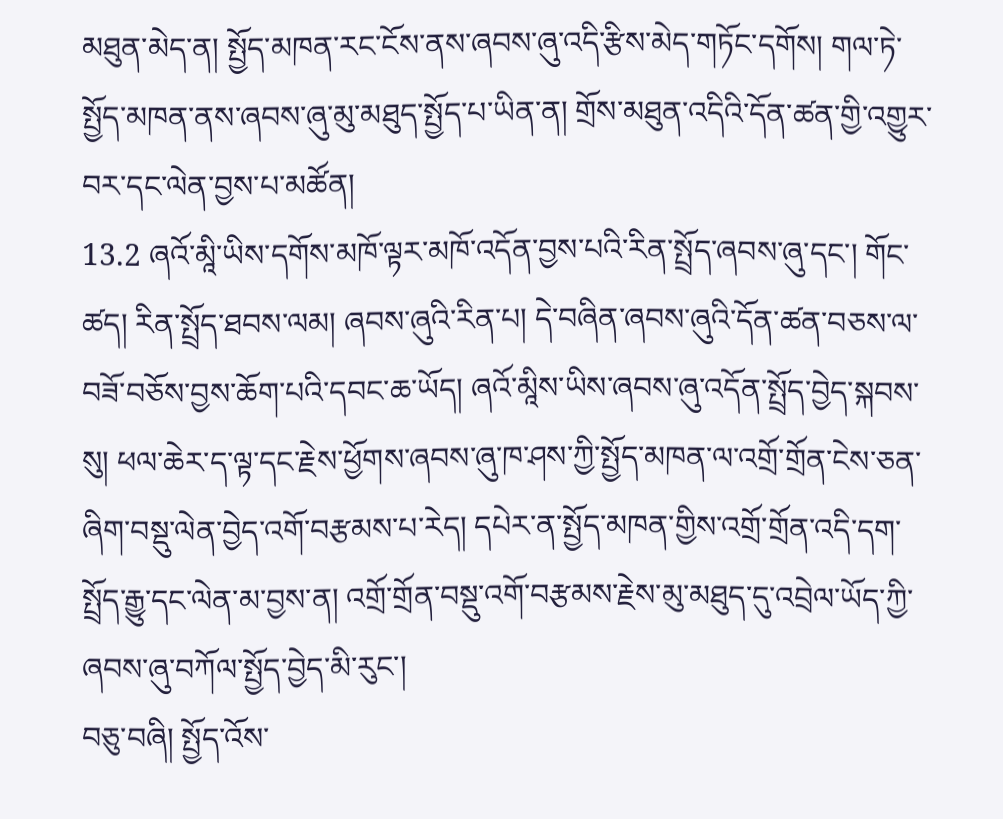མཐུན་མེད་ན། སྤྱོད་མཁན་རང་ངོས་ནས་ཞབས་ཞུ་འདི་རྩིས་མེད་གཏོང་དགོས། གལ་ཏེ་སྤྱོད་མཁན་ནས་ཞབས་ཞུ་མུ་མཐུད་སྤྱོད་པ་ཡིན་ན། གྲོས་མཐུན་འདིའི་དོན་ཚན་གྱི་འགྱུར་བར་དང་ལེན་བྱས་པ་མཚོན།
13.2 ཞའོ་མཱི་ཡིས་དགོས་མཁོ་ལྟར་མཁོ་འདོན་བྱས་པའི་རིན་སྤྲོད་ཞབས་ཞུ་དང་། གོང་ཚད། རིན་སྤྲོད་ཐབས་ལམ། ཞབས་ཞུའི་རིན་པ། དེ་བཞིན་ཞབས་ཞུའི་དོན་ཚན་བཅས་ལ་བཟོ་བཅོས་བྱས་ཆོག་པའི་དབང་ཆ་ཡོད། ཞའོ་མཱིས་ཡིས་ཞབས་ཞུ་འདོན་སྤྲོད་བྱེད་སྐབས་སུ། ཕལ་ཆེར་ད་ལྟ་དང་རྗེས་ཕྱོགས་ཞབས་ཞུ་ཁ་ཤས་ཀྱི་སྤྱོད་མཁན་ལ་འགྲོ་གྲོན་ངེས་ཅན་ཞིག་བསྡུ་ལེན་བྱེད་འགོ་བརྩམས་པ་རེད། དཔེར་ན་སྤྱོད་མཁན་གྱིས་འགྲོ་གྲོན་འདི་དག་སྤྲོད་རྒྱུ་དང་ལེན་མ་བྱས་ན། འགྲོ་གྲོན་བསྡུ་འགོ་བརྩམས་རྗེས་མུ་མཐུད་དུ་འབྲེལ་ཡོད་ཀྱི་ཞབས་ཞུ་བཀོལ་སྤྱོད་བྱེད་མི་རུང་།
བཅུ་བཞི། སྤྱོད་འོས་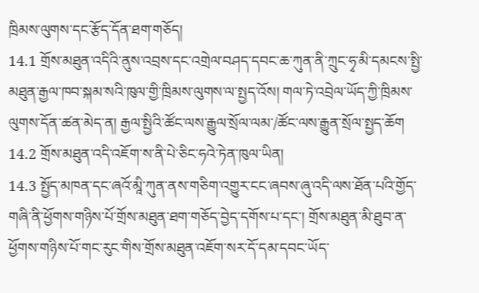ཁྲིམས་ལུགས་དང་རྩོད་དོན་ཐག་གཅོད།
14.1 གྲོས་མཐུན་འདིའི་ནུས་འབྲས་དང་འགྲེལ་བཤད་དབང་ཆ་ཀུན་ནི་ཀྲུང་ཧྭ་མི་དམངས་སྤྱི་མཐུན་རྒྱལ་ཁབ་སྐམ་སའི་ཁུལ་གྱི་ཁྲིམས་ལུགས་ལ་སྤྱད་འོས། གལ་ཏེ་འབྲེལ་ཡོད་ཀྱི་ཁྲིམས་ལུགས་དོན་ཚན་མེད་ན། རྒྱལ་སྤྱིའི་ཚོང་ལས་རྒྱུལ་སྲོལ་ལམ་/ཚོང་ལས་རྒྱུན་སྲོལ་སྤྱད་ཆོག
14.2 གྲོས་མཐུན་འདི་འཇོག་ས་ནི་པེ་ཅིང་ཧའེ་ཏེན་ཁུལ་ཡིན།
14.3 སྤྱོད་མཁན་དང་ཞའོ་མཱི་ཀུན་ནས་གཅིག་འགྱུར་ངང་ཞབས་ཞུ་འདི་ལས་ཐོན་པའི་གྱོད་གཞི་ནི་ཕྱོགས་གཉིས་པོ་གྲོས་མཐུན་ཐག་གཅོད་བྱེད་དགོས་པ་དང་། གྲོས་མཐུན་མི་ཐུབ་ན་ཕྱོགས་གཉིས་པོ་གང་རུང་གིས་གྲོས་མཐུན་འཇོག་སར་དོ་དམ་དབང་ཡོད་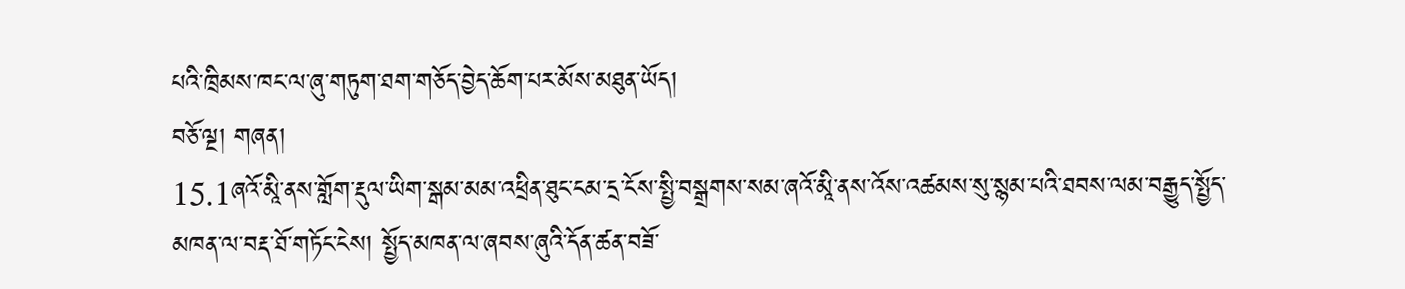པའི་ཁྲིམས་ཁང་ལ་ཞུ་གཏུག་ཐག་གཅོད་བྱེད་ཆོག་པར་མོས་མཐུན་ཡོད།
བཅོ་ལྔ། གཞན།
15.1ཞའོ་མཱི་ནས་གློག་རྡུལ་ཡིག་སྒམ་མམ་འཕྲིན་ཐུང་ངམ་དྲ་ངོས་སྤྱི་བསྒྲགས་སམ་ཞའོ་མཱི་ནས་འོས་འཚམས་སུ་སྙམ་པའི་ཐབས་ལམ་བརྒྱུད་སྤྱོད་མཁན་ལ་བརྡ་ཐོ་གཏོང་ངེས། སྤྱོད་མཁན་ལ་ཞབས་ཞུའི་དོན་ཚན་བཟོ་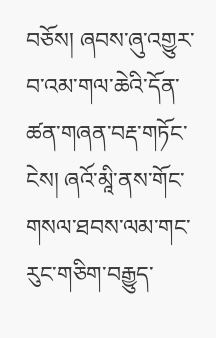བཅོས། ཞབས་ཞུ་འགྱུར་བ་འམ་གལ་ཆེའི་དོན་ཚན་གཞན་བརྡ་གཏོང་ངེས། ཞའོ་མཱི་ནས་གོང་གསལ་ཐབས་ལམ་གང་རུང་གཅིག་བརྒྱུད་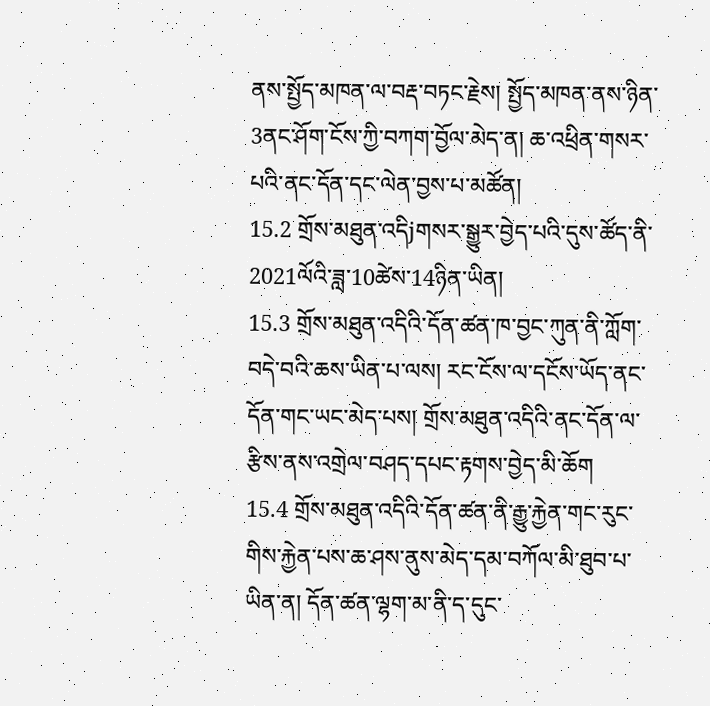ནས་སྤྱོད་མཁན་ལ་བརྡ་བཏང་རྗེས། སྤྱོད་མཁན་ནས་ཉིན་3ནང་ཤོག་ངོས་ཀྱི་བཀག་བྱོལ་མེད་ན། ཆ་འཕྲིན་གསར་པའི་ནང་དོན་དང་ལེན་བྱས་པ་མཚོན།
15.2 གྲོས་མཐུན་འདིjགསར་སྒྱུར་བྱེད་པའི་དུས་ཚོད་ནི་2021ལོའི་ཟླ་10ཚེས་14ཉིན་ཡིན།
15.3 གྲོས་མཐུན་འདིའི་དོན་ཚན་ཁ་བྱང་ཀུན་ནི་ཀློག་བདེ་བའི་ཆས་ཡིན་པ་ལས། རང་ངོས་ལ་དངོས་ཡོད་ནང་དོན་གང་ཡང་མེད་པས། གྲོས་མཐུན་འདིའི་ནང་དོན་ལ་རྩིས་ནས་འགྲེལ་བཤད་དཔང་རྟགས་བྱེད་མི་ཆོག
15.4 གྲོས་མཐུན་འདིའི་དོན་ཚན་ནི་རྒྱུ་རྐྱེན་གང་རུང་གིས་རྐྱེན་པས་ཆ་ཤས་ནུས་མེད་དམ་བཀོལ་མི་ཐུབ་པ་ཡིན་ན། དོན་ཚན་ལྷག་མ་ནི་ད་དུང་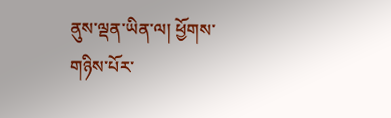ནུས་ལྡན་ཡིན་ལ། ཕྱོགས་གཉིས་པོར་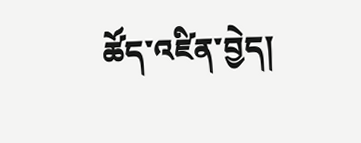ཚོད་འཛིན་བྱེད།